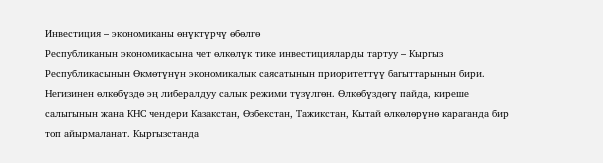Инвестиция – экономиканы өнүктүрчү өбөлгө
Республиканын экономикасына чет өлкөлүк тике инвестицияларды тартуу – Кыргыз Республикасынын Өкмөтүнүн экономикалык саясатынын приоритеттүү багыттарынын бири. Негизинен өлкөбүздө эң либералдуу салык режими түзүлгөн. Өлкөбүздөгү пайда, киреше салыгынын жана КНС чендери Казакстан, Өзбекстан, Тажикстан, Кытай өлкөлөрүнө караганда бир топ айырмаланат. Кыргызстанда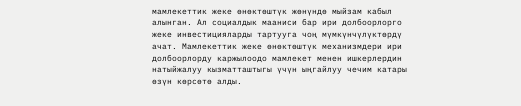мамлекеттик жеке өнөктөштүк жөнүндө мыйзам кабыл алынган. Ал социалдык мааниси бар ири долбоорлорго жеке инвестицияларды тартууга чоң мүмкүнчүлүктөрдү ачат. Мамлекеттик жеке өнөктөштүк механизмдери ири долбоорлорду каржылоодо мамлекет менен ишкерлердин натыйжалуу кызматташтыгы үчүн ыңгайлуу чечим катары өзүн көрсөтө алды.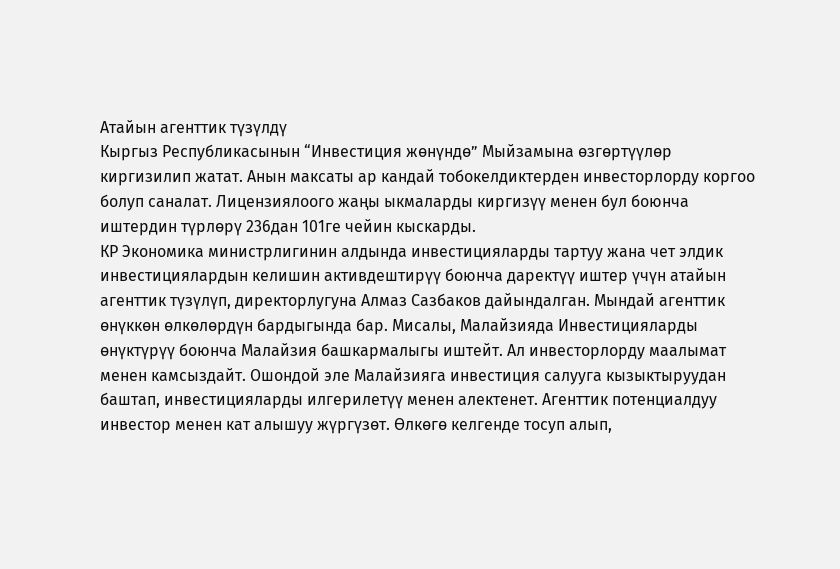Атайын агенттик түзүлдү
Кыргыз Республикасынын “Инвестиция жөнүндө” Мыйзамына өзгөртүүлөр киргизилип жатат. Анын максаты ар кандай тобокелдиктерден инвесторлорду коргоо болуп саналат. Лицензиялоого жаңы ыкмаларды киргизүү менен бул боюнча иштердин түрлөрү 236дан 101ге чейин кыскарды.
КР Экономика министрлигинин алдында инвестицияларды тартуу жана чет элдик инвестициялардын келишин активдештирүү боюнча даректүү иштер үчүн атайын агенттик түзүлүп, директорлугуна Алмаз Сазбаков дайындалган. Мындай агенттик өнүккөн өлкөлөрдүн бардыгында бар. Мисалы, Малайзияда Инвестицияларды өнүктүрүү боюнча Малайзия башкармалыгы иштейт. Ал инвесторлорду маалымат менен камсыздайт. Ошондой эле Малайзияга инвестиция салууга кызыктыруудан баштап, инвестицияларды илгерилетүү менен алектенет. Агенттик потенциалдуу инвестор менен кат алышуу жүргүзөт. Өлкөгө келгенде тосуп алып,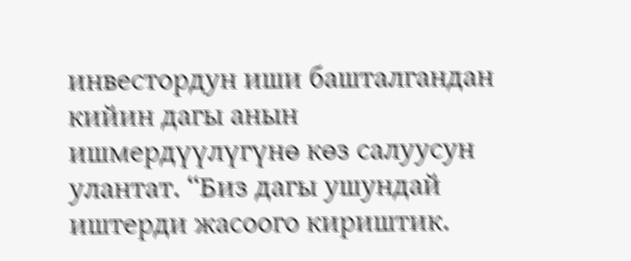инвестордун иши башталгандан кийин дагы анын ишмердүүлүгүнө көз салуусун улантат. “Биз дагы ушундай иштерди жасоого кириштик.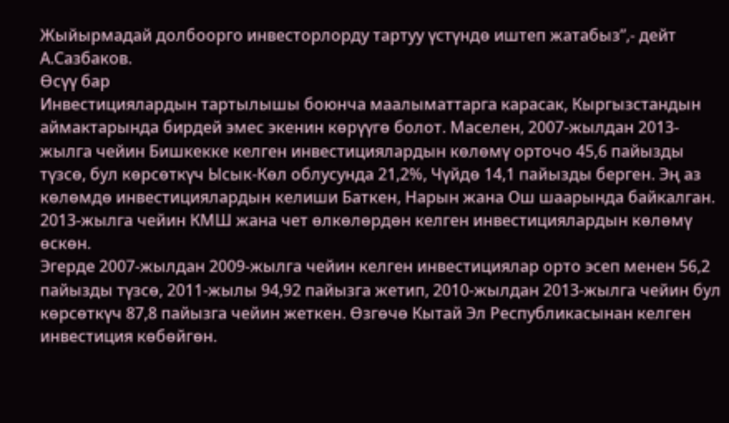Жыйырмадай долбоорго инвесторлорду тартуу үстүндө иштеп жатабыз”,- дейт А.Сазбаков.
Өсүү бар
Инвестициялардын тартылышы боюнча маалыматтарга карасак, Кыргызстандын аймактарында бирдей эмес экенин көрүүгө болот. Маселен, 2007-жылдан 2013-жылга чейин Бишкекке келген инвестициялардын көлөмү орточо 45,6 пайызды түзсө, бул көрсөткүч Ысык-Көл облусунда 21,2%, Чүйдө 14,1 пайызды берген. Эң аз көлөмдө инвестициялардын келиши Баткен, Нарын жана Ош шаарында байкалган. 2013-жылга чейин КМШ жана чет өлкөлөрдөн келген инвестициялардын көлөмү өскөн.
Эгерде 2007-жылдан 2009-жылга чейин келген инвестициялар орто эсеп менен 56,2 пайызды түзсө, 2011-жылы 94,92 пайызга жетип, 2010-жылдан 2013-жылга чейин бул көрсөткүч 87,8 пайызга чейин жеткен. Өзгөчө Кытай Эл Республикасынан келген инвестиция көбөйгөн.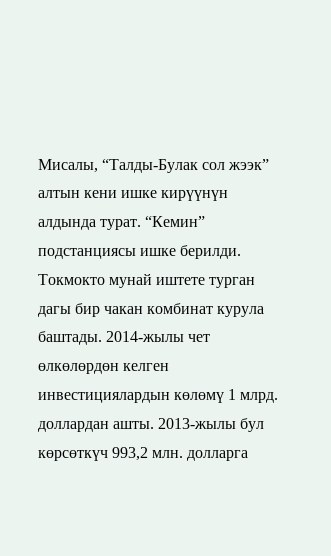Мисалы, “Талды-Булак сол жээк” алтын кени ишке кирүүнүн алдында турат. “Кемин” подстанциясы ишке берилди. Токмокто мунай иштете турган дагы бир чакан комбинат курула баштады. 2014-жылы чет өлкөлөрдөн келген инвестициялардын көлөмү 1 млрд. доллардан ашты. 2013-жылы бул көрсөткүч 993,2 млн. долларга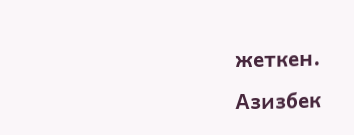жеткен.
Азизбек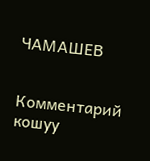ЧАМАШЕВ


Комментарий кошуу